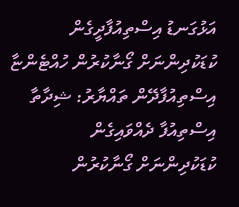އަޅުގަނޑު އިސްތިއުފާދީގެން ކުޑަކުދިންނަށް ގޯނާކުރުން ހުއްޓެންޏާ އިސްތިއުފާދޭން ތައްޔާރު: ޝިދާތާ
އިސްތިއުފާ ދެއްވައިގެން ކުޑަކުދިންނަށް ގޯނާކުރުން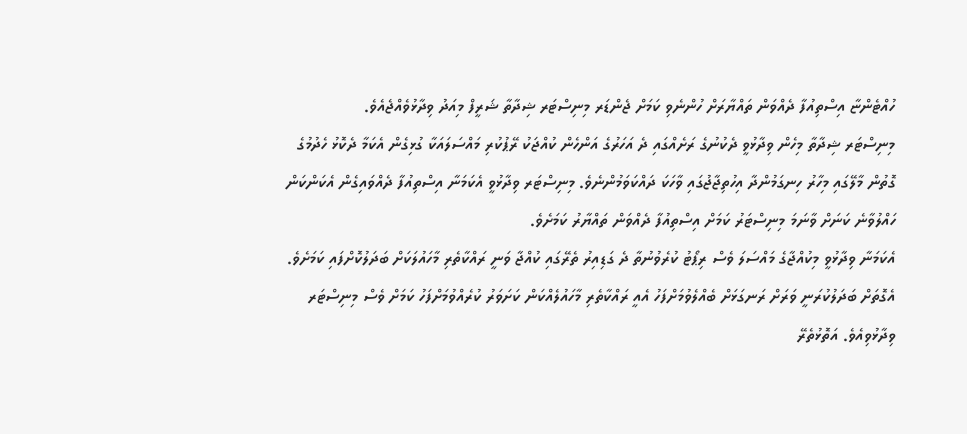ހުއްޓެންޏާ އިސްތިއުފާ ދެއްވަން ތައްޔާރަށް ހުންނެވި ކަމަށް ޖެންޑަރ މިނިސްޓަރ ޝިދާތާ ޝަރީފް މިއަދު ވިދާޅުވެއްޖެއެވެ.
މިނިސްޓަރ ޝިދާތާ މިހެން ވިދާޅުވީ ދެކުނުގެ ރަށެއްގައި ދެ އަހަރުގެ އަންހެން ކުއްޖަކު ރޭޕުކުރި މައްސަލައަކާ ގުޅިގެން އެކަމާ ދެކޮޅު ހެދުމުގެ ގޮތުން މާލޭގައި މިހާރު ހިނގަމުންދާ އިހުތިޖާޖުގައި ވާހަކަ ދައްކަވަމުންނެވެ. މިނިސްޓަރ ވިދާޅުވީ އެކަމަނާ އިސްތިއުފާ ދެއްވައިގެން އެކަންކަން ހައްލުވާނެ ކަނަށް ވާނަމަ މިނިސްޓަރު ކަމަށް އިސްތިއުފާ ދެއްވަން ތައްޔާރު ކަމަށެވެ.
އެކަމަނާ ވިދާޅުވީ މިކުއްޖާގެ މައްސަލަ ވެސް ރިޕޯޓު ކުރެވުނުތާ ދެ ގަޑިއިރު ތެރޭގައި ކުއްޖާ ވަނީ ރައްކާތެރި މާހައުލަކަށް ބަދަލުކޮށްފައި ކަމަށެވެ. އެގޮތަށް ބަދަލުކުރަނީ ވަރަށް ރަނގަޅަށް ބެއްލެވުމަށްފަހު އެއީ ރައްކާތެރި މާހައުލެއްކަން ކަށަވަރު ކުރެއްވުމަށްފަހު ކަމަށް ވެސް މިނިސްޓަރ ވިދާޅުވިއެވެ. އަތޮޅުތެރޭ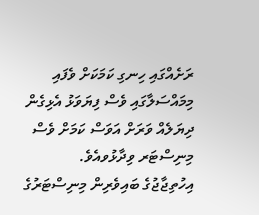ރަށެއްގައި ހިނގި ކަމަކަށް ވެފައި މިމައްސަލާގައި ވެސް ފިޔަވަޅު އެޅިގެން ދިޔަލެއް ވަރަށް އަވަސް ކަމަށް ވެސް މިނިސްޓަރ ވިދާޅުވއެވެ.
އިހުތިޖާޖުގެ ބައިވެރިން މިނިސްޓަރުގެ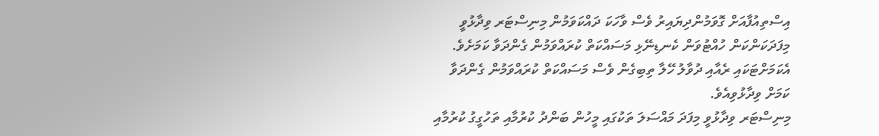އިސްތިއުފާއަށް ގޮވަމުންދިޔައިރު ވެސް ވާހަކަ ދައްކަވަމުން މިނިސްޓަރ ވިދާޅުވީ މިފަދަކަންކަން ހުއްޓުވަން ކެނޑިނޭޅި މަސައްކަތް ކުރައްވަމުން ގެންދަވާ ކަމަށެވެ. އެކަމަށްޓަކައި ރެއާއި ދުވާލު ހޭލާ ތިބިގެން ވެސް މަސައްކަތް ކުރައްވަމުން ގެންދަވާ ކަމަށް ވިދާޅުވިއެވެ.
މިނިސްޓަރ ވިދާޅުވީ މިފަދަ މައްސަލަ ތަކުގައި މީހުން ބަންދު ކުރުމާއި ތަހުގީގު ކުރުމާއި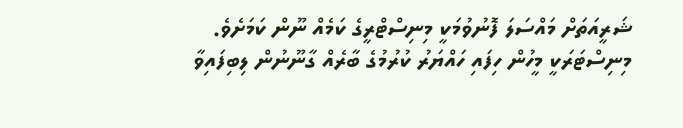ޝަރީއަތަށް މައްސަލަ ފޮނުވުމަކީ މިނިސްޓްރީގެ ކަމެއް ނޫން ކަމަށެވެ. މިނިސްޓަރަކީ މީހުން ހިފައި ހައްޔަރު ކުރުމުގެ ބާރެއް ގާނޫނުން ލިބިފައިވާ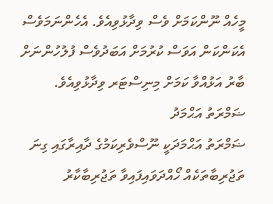މީހެއް ނޫންކަމަށް ވެސް ވިދާޅުވިއެވެ. އެހެންނަމަވެސް އެކަންކަން އަވަސް ކުރުމަށް އަބަދުވެސް ފުލުހުންނަށް ބާރު އަޅުއްވާ ކަމަށް މިނިސްޓަރ ވިދާޅުވިއެވެ.
ޟަމްރަތު އަޙްމަދު
ޟަމްރަތު އަޙްމަދަކީ ނޫސްވެރިކަމުގެ ދާއިރާގައި ގިނަ ތަޖުރިބާތަކެއް ހޯއްދަވައިފައިވާ ތަޖުރިބާކާރު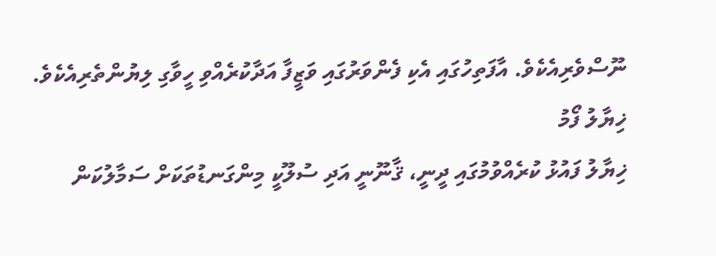ނޫސްވެރިއެކެވެ. އާފަތިހުގައި އެކި ފެންވަރުގައި ވަޒީފާ އަދާކުރެއްވި ހީވާގި ލިޔުންތެރިއެކެވެ.
ޚިޔާލު ފޯމު
ޚިޔާލު ފައުޅު ކުރެއްވުމުގައި ދީނީ، ޤާނޫނީ އަދި ސުލޫކީ މިންގަނޑުތަކަށް ސަމާލުކަން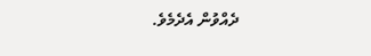ދެއްވުން އެދެމެވެ.